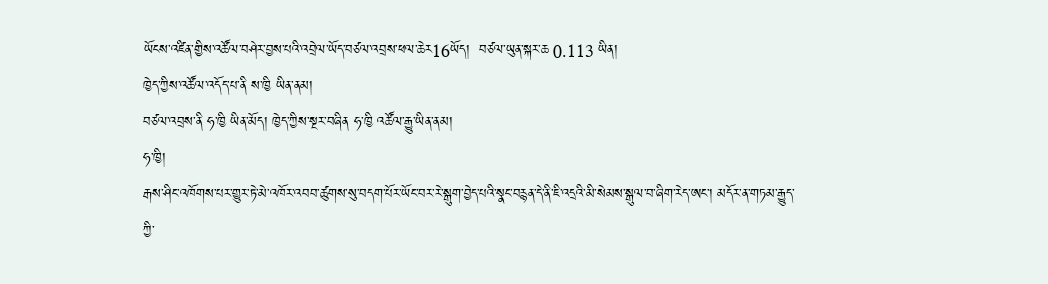ཡོངས་འཛིན་གྱིས་འཚོལ་བཤེར་བྱས་པའི་འབྲེལ་ཡོད་བཙལ་འབྲས་ཕལ་ཆེར16ཡོད།  བཙལ་ཡུན་སྐར་ཆ 0.113 ཡིན།
ཁྱེད་ཀྱིས་འཚོལ་འདོད་པ་ནི ས་ཁྱི ཡིན་ནམ།
བཙལ་འབྲས་ནི ཧ་ཁྱི ཡིན་མོད། ཁྱེད་ཀྱིས་སྔར་བཞིན ཧ་ཁྱི འཚོལ་རྒྱུ་ཡིན་ནམ།
ཧ་ཁྱི།
རྒས་ཤིང་འཁོགས་པར་གྱུར་ཏེ་མེ་འཁོར་འབབ་ཚུགས་སུ་བདག་པོར་ཡོང་བར་རེ་སྒུག་བྱེད་པའི་སྣང་བརྙན་དེ་ནི་ཇི་འདྲའི་མི་སེམས་སྒུལ་བ་ཞིག་རེད་ཨང་། མདོར་ན་གཏམ་རྒྱུད་ཀྱི་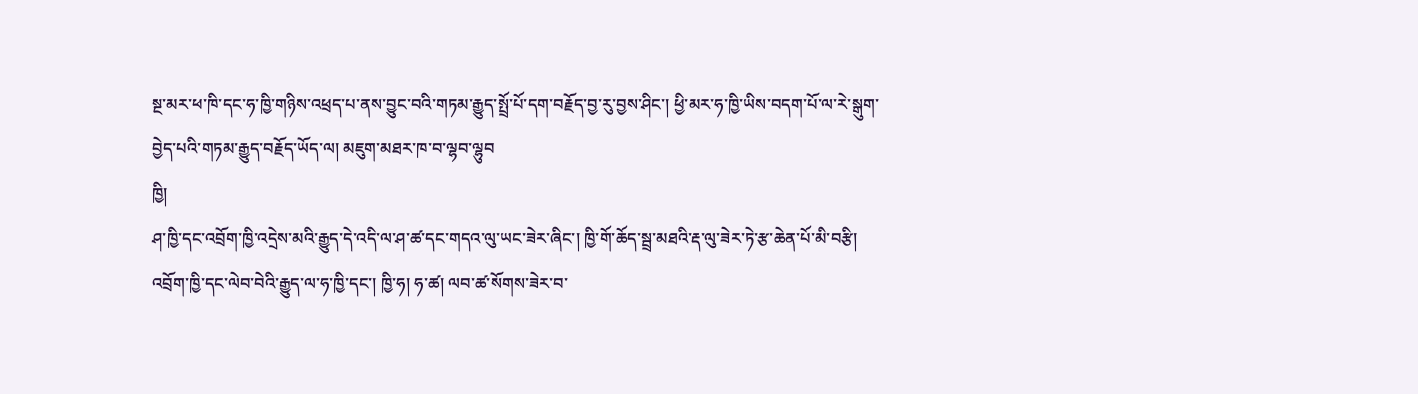སྔ་མར་ཕ་ཁི་དང་ཧ་ཁྱི་གཉིས་འཕྲད་པ་ནས་བྱུང་བའི་གཏམ་རྒྱུད་སྤྲོ་པོ་དག་བརྗོད་བྱ་རུ་བྱས་ཤིང་། ཕྱི་མར་ཧ་ཁྱི་ཡིས་བདག་པོ་ལ་རེ་སྒུག་བྱེད་པའི་གཏམ་རྒྱུད་བརྗོད་ཡོད་ལ། མཇུག་མཐར་ཁ་བ་ལྷབ་ལྷུབ
ཁྱི།
ཤ་ཁྱི་དང་འབྲོག་ཁྱི་འདྲེས་མའི་རྒྱུད་དེ་འདི་ལ་ཤ་ཚ་དང་གདའ་ལུ་ཡང་ཟེར་ཞིང་། ཁྱི་གོ་ཆོད་སྦྲ་མཐའི་རྡ་ལུ་ཟེར་ཏེ་རྩ་ཆེན་པོ་མི་བརྩི། འབྲོག་ཁྱི་དང་ལེབ་བེའི་རྒྱུད་ལ་ཧ་ཁྱི་དང་། ཁྱི་ཧ། ཧ་ཚ། ལབ་ཚ་སོགས་ཟེར་བ་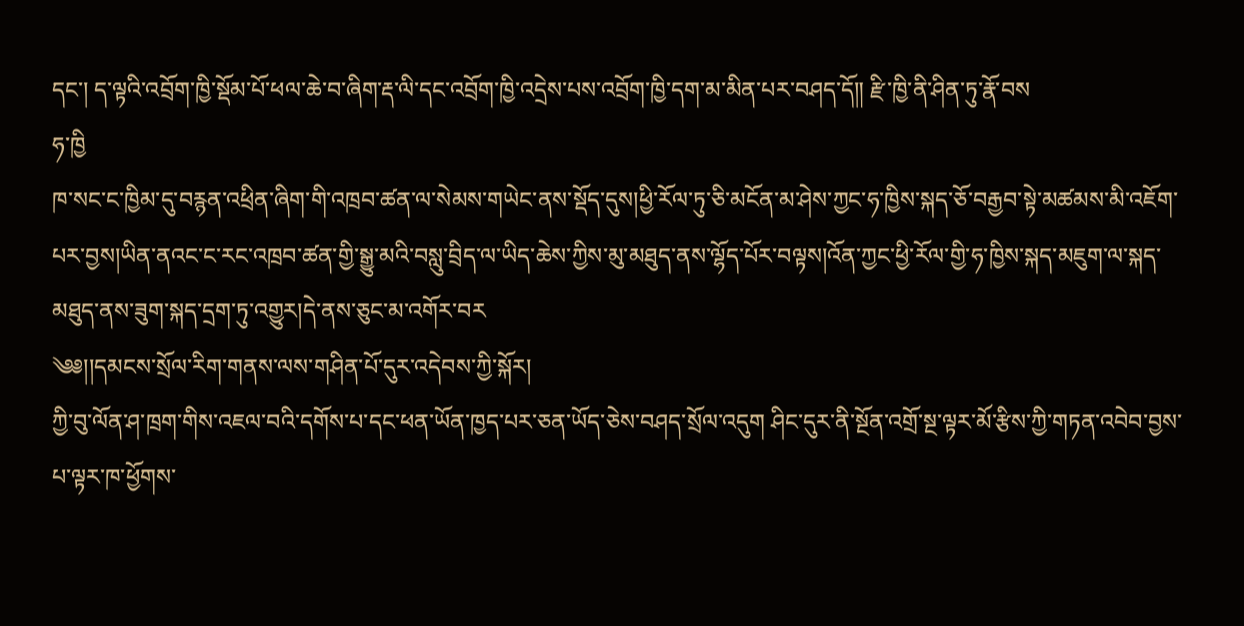དང་། ད་ལྟའི་འབྲོག་ཁྱི་སྡོམ་པོ་ཕལ་ཆེ་བ་ཞིག་རྡ་ལི་དང་འབྲོག་ཁྱི་འདྲེས་པས་འབྲོག་ཁྱི་དག་མ་མིན་པར་བཤད་དོ༎ རྫི་ཁྱི་ནི་ཤིན་ཏུ་རྣོ་བས
ཧ་ཁྱི
ཁ་སང་ང་ཁྱིམ་དུ་བརྙན་འཕྲིན་ཞིག་གི་འཁྲབ་ཚན་ལ་སེམས་གཡེང་ནས་སྡོད་དུས།ཕྱི་རོལ་ཏུ་ཅི་མངོན་མ་ཤེས་ཀྱང་ཧ་ཁྱིས་སྐད་ཅོ་བརྒྱབ་སྟེ་མཚམས་མི་འཇོག་པར་བྱས།ཡིན་ནའང་ང་རང་འཁྲབ་ཚན་གྱི་སྒྱུ་མའི་བསླུ་བྲིད་ལ་ཡིད་ཆེས་ཀྱིས་མུ་མཐུད་ནས་ལྷོད་པོར་བལྟས།འོན་ཀྱང་ཕྱི་རོལ་གྱི་ཧ་ཁྱིས་སྐད་མཇུག་ལ་སྐད་མཐུད་ནས་ཟུག་སྐད་དྲག་ཏུ་འགྱུར།དེ་ནས་ཅུང་མ་འགོར་བར
༄༅།།དམངས་སྲོལ་རིག་གནས་ལས་གཤིན་པོ་དུར་འདེབས་ཀྱི་སྐོར།
ཀྱི་བུ་ལོན་ཤ་ཁྲག་གིས་འཇལ་བའི་དགོས་པ་དང་ཕན་ཡོན་ཁྱད་པར་ཅན་ཡོད་ཅེས་བཤད་སྲོལ་འདུག ཤིང་དུར་ནི་སྔོན་འགྲོ་སྔ་ལྟར་མོ་རྩིས་ཀྱི་གཏན་འབེབ་བྱས་པ་ལྟར་ཁ་ཕྱོགས་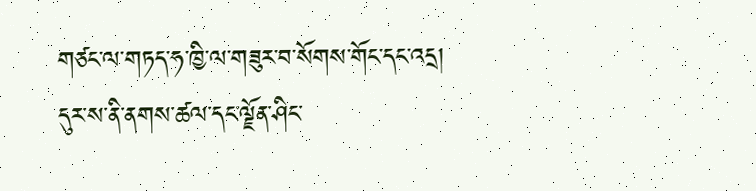གཙང་ལ་གཏད་ཧ་ཁྱི་ལ་གཟུར་བ་སོགས་གོང་དང་འདྲ། དུར་ས་ནི་ནགས་ཚལ་དང་ལྗོན་ཤིང་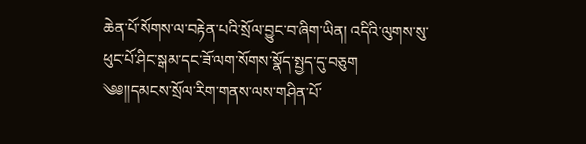ཆེན་པོ་སོགས་ལ་བརྟེན་པའི་སྲོལ་བྱུང་བ་ཞིག་ཡིན། འདིའི་ལུགས་སུ་ཕུང་པོ་ཤིང་སྒམ་དང་ཟོ་ལག་སོགས་སྣོད་སྤྱད་དུ་བཅུག
༄༅།།དམངས་སྲོལ་རིག་གནས་ལས་གཤིན་པོ་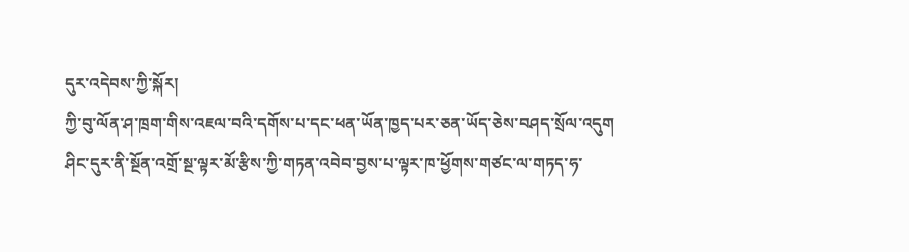དུར་འདེབས་ཀྱི་སྐོར།
ཀྱི་བུ་ལོན་ཤ་ཁྲག་གིས་འཇལ་བའི་དགོས་པ་དང་ཕན་ཡོན་ཁྱད་པར་ཅན་ཡོད་ཅེས་བཤད་སྲོལ་འདུག ཤིང་དུར་ནི་སྔོན་འགྲོ་སྔ་ལྟར་མོ་རྩིས་ཀྱི་གཏན་འབེབ་བྱས་པ་ལྟར་ཁ་ཕྱོགས་གཙང་ལ་གཏད་ཧ་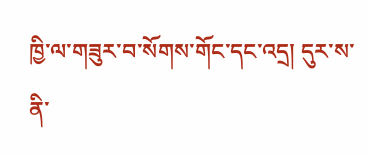ཁྱི་ལ་གཟུར་བ་སོགས་གོང་དང་འདྲ། དུར་ས་ནི་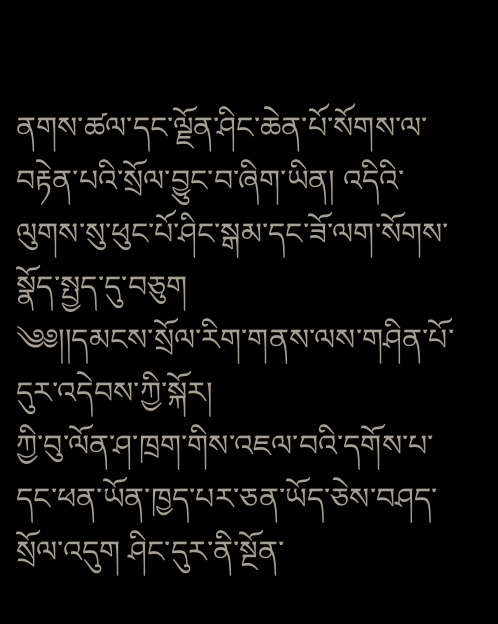ནགས་ཚལ་དང་ལྗོན་ཤིང་ཆེན་པོ་སོགས་ལ་བརྟེན་པའི་སྲོལ་བྱུང་བ་ཞིག་ཡིན། འདིའི་ལུགས་སུ་ཕུང་པོ་ཤིང་སྒམ་དང་ཟོ་ལག་སོགས་སྣོད་སྤྱད་དུ་བཅུག
༄༅།།དམངས་སྲོལ་རིག་གནས་ལས་གཤིན་པོ་དུར་འདེབས་ཀྱི་སྐོར།
ཀྱི་བུ་ལོན་ཤ་ཁྲག་གིས་འཇལ་བའི་དགོས་པ་དང་ཕན་ཡོན་ཁྱད་པར་ཅན་ཡོད་ཅེས་བཤད་སྲོལ་འདུག ཤིང་དུར་ནི་སྔོན་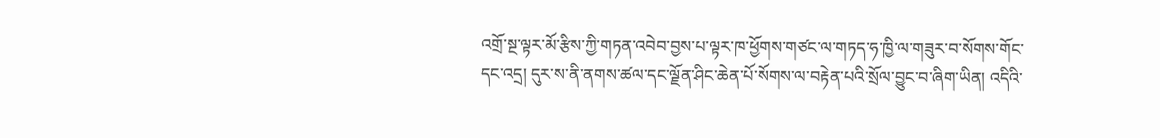འགྲོ་སྔ་ལྟར་མོ་རྩིས་ཀྱི་གཏན་འབེབ་བྱས་པ་ལྟར་ཁ་ཕྱོགས་གཙང་ལ་གཏད་ཧ་ཁྱི་ལ་གཟུར་བ་སོགས་གོང་དང་འདྲ། དུར་ས་ནི་ནགས་ཚལ་དང་ལྗོན་ཤིང་ཆེན་པོ་སོགས་ལ་བརྟེན་པའི་སྲོལ་བྱུང་བ་ཞིག་ཡིན། འདིའི་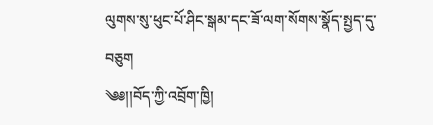ལུགས་སུ་ཕུང་པོ་ཤིང་སྒམ་དང་ཟོ་ལག་སོགས་སྣོད་སྤྱད་དུ་བཅུག
༄༅།།བོད་ཀྱི་འབྲོག་ཁྱི།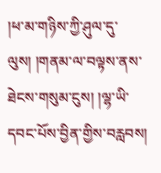།ཕ་མ་གཉིས་ཀྱི་ཤུལ་དུ་ལུས། །གནམ་ལ་བལྟས་ནས་ཐེངས་གསུམ་ངུས། །ལྷ་ཡི་དབང་པོས་བྱིན་གྱིས་བརླབས།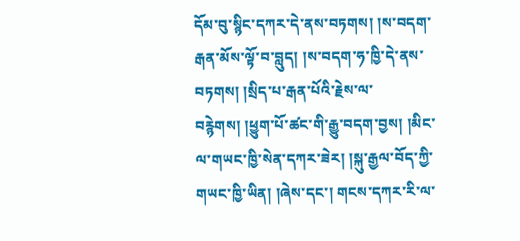དོམ་བུ་སྙིང་དཀར་དེ་ནས་བཏགས། །ས་བདག་རྒན་མོས་ལྟོ་བ་བླུད། །ས་བདག་ཧ་ཁྱི་དེ་ནས་བཏགས། །སྲིད་པ་རྒན་པོའི་རྗེས་ལ་བརྙེགས། །ཕྱུག་པོ་ཚང་གི་རྒྱུ་བདག་བྱས། །མིང་ལ་གཡང་ཁྱི་སེན་དཀར་ཟེར། །སྐུ་རྒྱལ་བོད་ཀྱི་གཡང་ཁྱི་ཡིན། །ཞེས་དང་། གངས་དཀར་རི་ལ་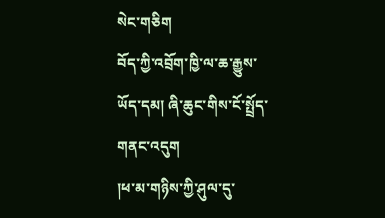སེང་གཅིག
བོད་ཀྱི་འབྲོག་ཁྱི་ལ་ཆ་རྒྱུས་ཡོད་དམ། ཞི་ཆུང་གིས་ངོ་སྤྲོད་གནང་འདུག
།ཕ་མ་གཉིས་ཀྱི་ཤུལ་དུ་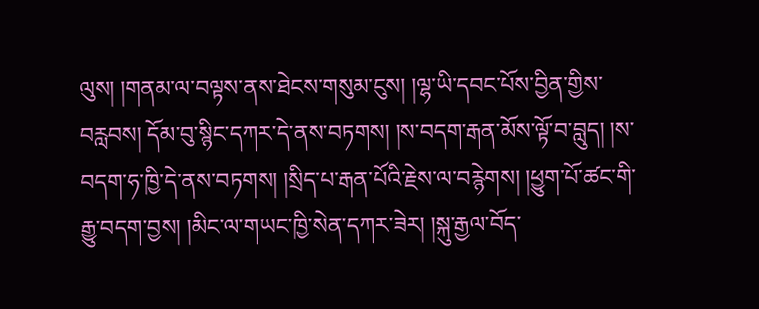ལུས། །གནམ་ལ་བལྟས་ནས་ཐེངས་གསུམ་ངུས། །ལྷ་ཡི་དབང་པོས་བྱིན་གྱིས་བརླབས། དོམ་བུ་སྙིང་དཀར་དེ་ནས་བཏགས། །ས་བདག་རྒན་མོས་ལྟོ་བ་བླུད། །ས་བདག་ཧ་ཁྱི་དེ་ནས་བཏགས། །སྲིད་པ་རྒན་པོའི་རྗེས་ལ་བརྙེགས། །ཕྱུག་པོ་ཚང་གི་རྒྱུ་བདག་བྱས། །མིང་ལ་གཡང་ཁྱི་སེན་དཀར་ཟེར། །སྐུ་རྒྱལ་བོད་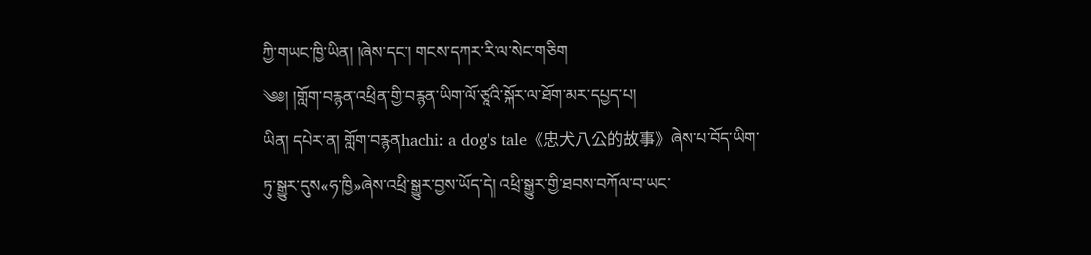ཀྱི་གཡང་ཁྱི་ཡིན། །ཞེས་དང་། གངས་དཀར་རི་ལ་སེང་གཅིག
༄༅། །གློག་བརྙན་འཕྲིན་གྱི་བརྙན་ཡིག་ལོ་ཙཱའི་སྐོར་ལ་ཐོག་མར་དཔྱད་པ།
ཡིན། དཔེར་ན། གློག་བརྙནhachi: a dog's tale《忠犬八公的故事》ཞེས་པ་བོད་ཡིག་ཏུ་སྒྱུར་དུས«ཧ་ཁྱི»ཞེས་འཕྲི་སྒྱུར་བྱས་ཡོད་དེ། འཕྲི་སྒྱུར་གྱི་ཐབས་བཀོལ་བ་ཡང་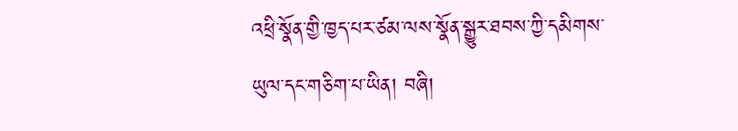འཕྲི་སྣོན་གྱི་ཁྱད་པར་ཙམ་ལས་སྣོན་སྒྱུར་ཐབས་ཀྱི་དམིགས་ཡུལ་དང་གཅིག་པ་ཡིན། བཞི།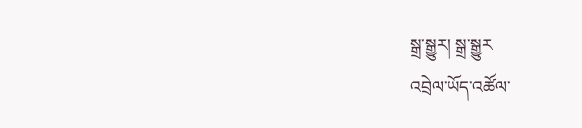སྒྲ་སྒྱུར། སྒྲ་སྒྱུར
འབྲེལ་ཡོད་འཚོལ་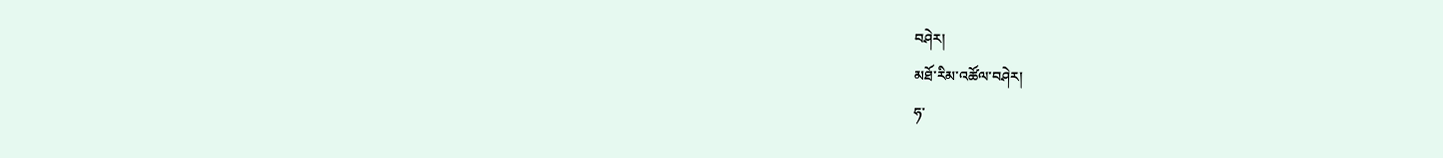བཤེར།
མཐོ་རིམ་འཚོལ་བཤེར།
ཧ་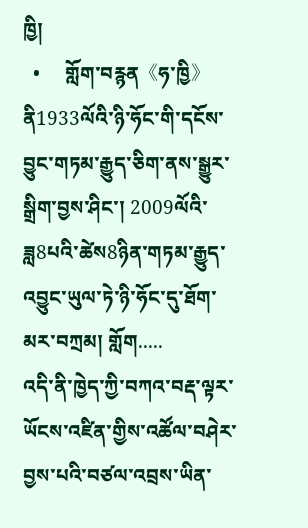ཁྱི།
  •     གློག་བརྙན《ཧ་ཁྱི》ནི1933ལོའི་ཉི་ཧོང་གི་དངོས་བྱུང་གཏམ་རྒྱུད་ཅིག་ནས་སྒྱུར་སྒྲིག་བྱས་ཤིང་། 2009ལོའི་ཟླ8པའི་ཚེས8ཉིན་གཏམ་རྒྱུད་འབྱུང་ཡུལ་ཏེ་ཉི་ཧོང་དུ་ཐོག་མར་བཀྲམ། གློག.....
འདི་ནི་ཁྱེད་ཀྱི་བཀའ་བརྡ་ལྟར་ཡོངས་འཛིན་གྱིས་འཚོལ་བཤེར་བྱས་པའི་བཙལ་འབྲས་ཡིན་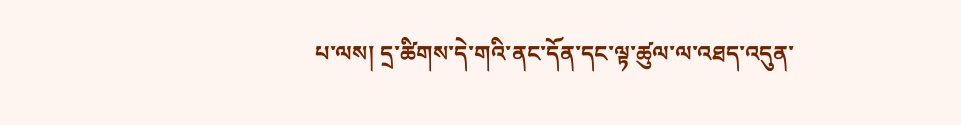པ་ལས། དྲ་ཚིགས་དེ་གའི་ནང་དོན་དང་ལྟ་ཚུལ་ལ་འཐད་འདུན་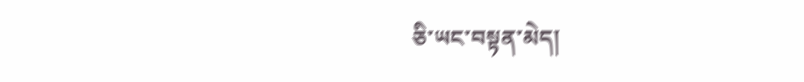ཅི་ཡང་བསྟན་མེད།